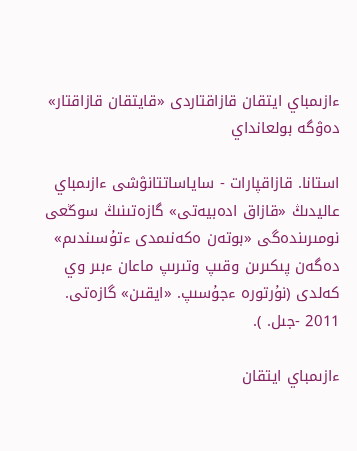ءازىمباي ايتقان قازاقتاردى «قايتقان قازاقتار» دەۋگە بولعانداي

استانا. قازاقپارات - ساياساتتانۋشى ءازىمباي عاليدىڭ «قازاق ادەبيەتى» گازەتىنىڭ سوڭعى نومىرىندەگى «بوتەن ەكەنىمدى ءتۇسىندىم» دەگەن پىكىرىن وقىپ وتىرىپ ماعان ءبىر وي كەلدى (نۇرتورە ءجۇسىپ. «ايقىن» گازەتى. 2011 -جىل. ).

ءازىمباي ايتقان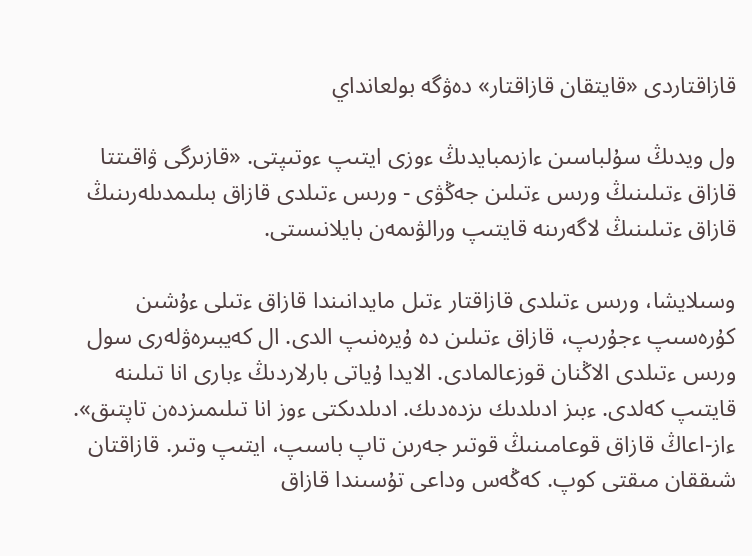قازاقتاردى «قايتقان قازاقتار» دەۋگە بولعانداي

ول ويدىڭ سۇلباسىن ءازىمبايدىڭ ءوزى ايتىپ ءوتىپتى. «قازىرگى ۋاقىتتا قازاق ءتىلىنىڭ ورىس ءتىلىن جەڭۋى - ورىس ءتىلدى قازاق بىلىمدىلەرىنىڭ قازاق ءتىلىنىڭ لاگەرىنە قايتىپ ورالۋىمەن بايلانىستى.

وسىلايشا، ورىس ءتىلدى قازاقتار ءتىل مايدانىندا قازاق ءتىلى ءۇشىن كۇرەسىپ ءجۇرىپ، قازاق ءتىلىن دە ۇيرەنىپ الدى. ال كەيبىرەۋلەرى سول ورىس ءتىلدى الاڭنان قوزعالمادى. الايدا ۇياتى بارلاردىڭ ءبارى انا تىلىنە قايتىپ كەلدى. ءبىز ادىلدىك ىزدەدىك. ادىلدىكتى ءوز انا تىلىمىزدەن تاپتىق». ءاز-اعاڭ قازاق قوعامىنىڭ قوتىر جەرىن تاپ باسىپ، ايتىپ وتىر. قازاقتان شىققان مىقتى كوپ. كەڭەس وداعى تۇسىندا قازاق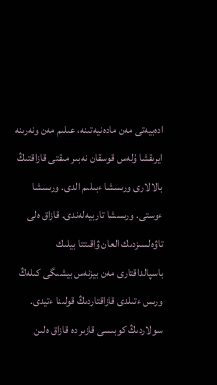ادەبيەتى مەن مادەنيەتىنە، عىلىم مەن ونەرىنە ايرىقشا ۇلەس قوسقان نەبىر مىقتى قازاقتىڭ بالالارى ورىسشا ءبىلىم الدى. ورىسشا ءوستى. ورىسشا تاربيەلەندى. قازاق ەلى تاۋەلسىزدىك العان ۋاقىتتا بيلىك باسپالداقتارى مەن بيزنەس بيشىگى كىلەڭ ورىس ءتىلدى قازاقتاردىڭ قولىنا ءتيدى. سولاردىڭ كوبىسى قازىر دە قازاق ەلىن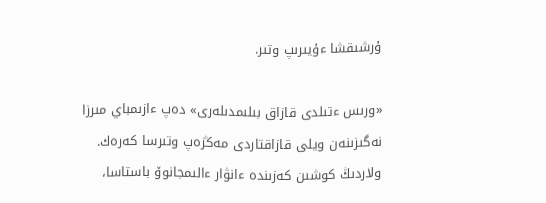ۇرشىقشا ءۇيىرىپ وتىر.

«ورىس ءتىلدى قازاق بىلىمدىلەرى» دەپ ءازىمباي مىرزا نەگىزىنەن ويلى قازاقتاردى مەڭزەپ وتىرسا كەرەك. ولاردىڭ كوشىن كەزىندە ءانۋار ءالىمجانوۆ باستاسا،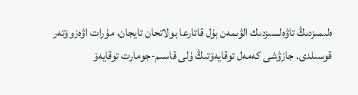ەلىمىزدىڭ تاۋەلسىزدىك الۋىمەن بۇل قاتارعا بولاتحان تايجان، مۇرات اۋەزوۆتەر قوسىلدى. جازۋشى كەمەل توقايەۆتىڭ ۇلى قاسىم-جومارت توقايەۆ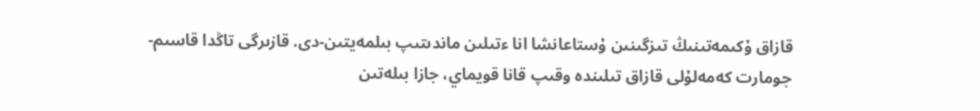قازاق ۇكىمەتىنىڭ تىزگىنىن ۇستاعانشا انا ءتىلىن ماندىتىپ بىلمەيتىن-دى. قازىرگى تاڭدا قاسىم-جومارت كەمەلۇلى قازاق تىلىندە وقىپ قانا قويماي، جازا بىلەتىن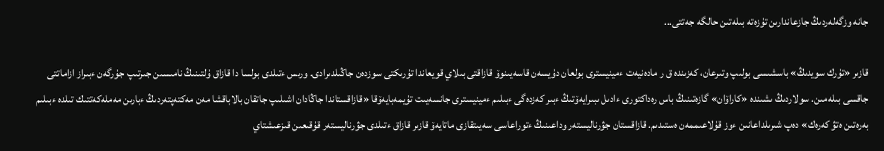جانە وزگەلەردىڭ جازعاندارىن تۇزەتە بىلەتىن حالگە جەتتى...

قازىر «تۇرك سويدىڭ» باسشىسى بولىپ وتىرعان، كەزىندە ق ر مادەنيەت ءمينيسترى بولعان دۇيسەن قاسەيىنوۆ قازاقتى بىلاي قويعاندا تۇرىكتى سوزدەن جاڭىلدىرادى. ورىس ءتىلدى بولسا دا قازاق ۇلتىنىڭ نامىسىن جىرتىپ جۇرگەن ءبىراز ازاماتتى جاقسى بىلەمىن. سولاردىڭ ىشىندە «كاراۆان» گازەتىنىڭ باس رەداكتورى ءادىل ىبىرايەۆتىڭ ءبىر كەزدەگى ءبىلىم ءمينيسترى جانسەيىت تۇيمەبايەۆقا «قازاقستاندا جاڭادان اشىلىپ جاتقان بالاباقشا مەن مەكتەپتەردىڭ ءبارىن مەملەكەتتىك تىلدە ءبىلىم بەرەتىن ەتۋ كەرەك» دەپ شىرىلداعانىن ءوز قۇلاعىممەن ەستىدىم. قازاقستان جۋرناليستەر وداعىنىڭ ءتوراعاسى سەيىتقازى ماتايەۆ قازىر قازاق ءتىلدى جۋرناليستەر قۇقىعىن قىزعىشتاي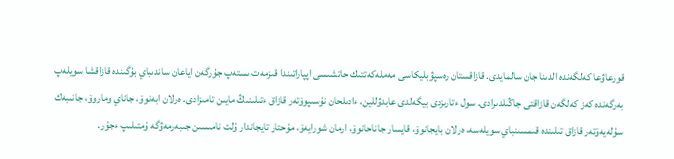قورعاۋعا كەلگەندە الدىنا جان سالمايدى. قازاقستان رەسپۋبليكاسى مەملەكەتتىك حاتشىسى اپپاراتىندا قىزمەت ىستەپ جۇرگەن اياعان ساندىباي بۇگىندە قازاقشا سويلەپ بەرگەندە كەز كەلگەن قازاقتى جاڭىلدىرادى. سول ءتارىزدى بيگەلدى عابدۋللين، ءادىلحان نۇسىپوۆتەر قازاق ءتىلىنىڭ مايىن تامىزادى. ەرلان ابەنوۆ، جاناي وماروۆ، جانىبەك سۇلەيەۆتەر قازاق تىلىندە قىمسىنباي سويلەسە، ەرلان بايجانوۆ، قايسار جاناحانوۆ، ارمان شورايەۆ، مۇحتار تايجاندار ۇلت نامىسىن جىبەرمەۋگە ۇمتىلىپ ءجۇر.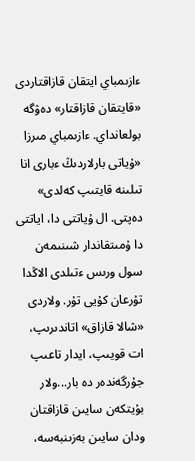ءازىمباي ايتقان قازاقتاردى «قايتقان قازاقتار» دەۋگە بولعانداي. ءازىمباي مىرزا «ۇياتى بارلاردىڭ ءبارى انا تىلىنە قايتىپ كەلدى» دەپتى. ال ۇياتتى دا، اياتتى دا ۇمىتقاندار شىنىمەن سول ورىس ءتىلدى الاڭدا تۇرعان كۇيى تۇر. ولاردى «شالا قازاق» اتاندىرىپ، ات قويىپ، ايدار تاعىپ جۇرگەندەر دە بار...ولار بۇيتكەن سايىن قازاقتان ودان سايىن بەزىنبەسە،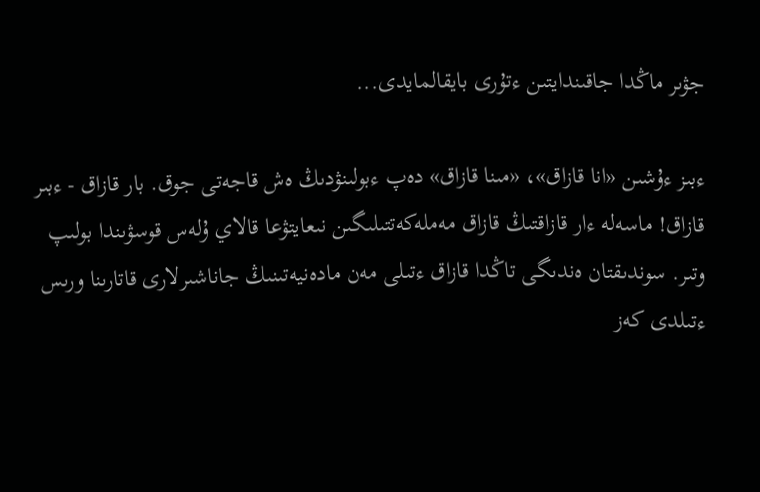جۋىر ماڭدا جاقىندايتىن ءتۇرى بايقالمايدى...

ءبىز ءۇشىن «انا قازاق»، «مىنا قازاق» دەپ ءبولىنۋدىڭ ەش قاجەتى جوق. بار قازاق - ءبىر قازاق! ماسەلە ءار قازاقتىڭ قازاق مەملەكەتتىلىگىن نىعايتۋعا قالاي ۇلەس قوسۋىندا بولىپ وتىر. سوندىقتان ەندىگى تاڭدا قازاق ءتىلى مەن مادەنيەتىنىڭ جاناشىرلارى قاتارىنا ورىس ءتىلدى كەز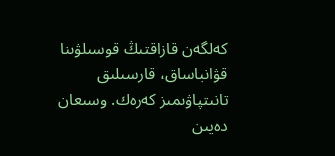كەلگەن قازاقتىڭ قوسىلۋىنا قۋانباساق، قارسىلىق تانىتپاۋىمىز كەرەك. وسىعان دەيىن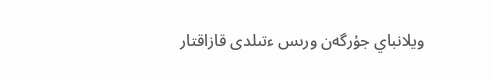ويلانباي جۇرگەن ورىس ءتىلدى قازاقتار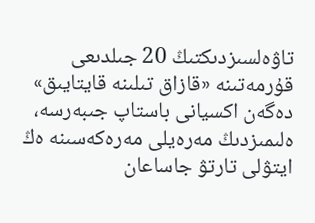تاۋەلسىزدىكتىڭ 20 جىلدىعى قۇرمەتىنە «قازاق تىلىنە قايتايىق» دەگەن اكسيانى باستاپ جىبەرسە، ەلىمىزدىڭ مەرەيلى مەرەكەسىنە ەڭ ايتۋلى تارتۋ جاساعان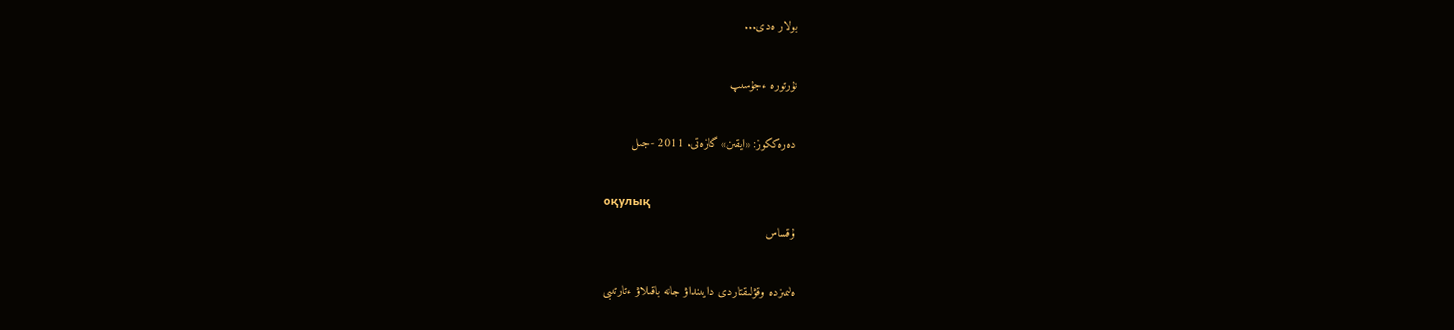بولار ەدى...

نۇرتورە ءجۇسىپ

دەرەككوز: «ايقىن» گازەتى. 2011 -جىل

оқулық
ۇقساس

ەلىمىزدە وقۋلىقتاردى دايىنداۋ جانە باقىلاۋ ءتارتىبى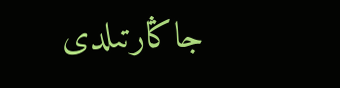جاڭارتىلدى